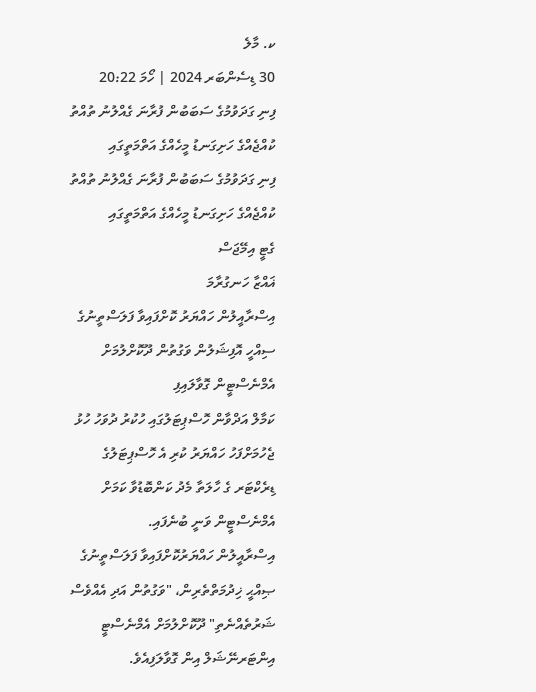ކ. މާލެ
30 ޑިސެންބަރ 2024 | ހޯމަ 20:22
ފިނި ގަދަވުމުގެ ސަބަބުން ފުރާނަ ގެއްލުނު ތުއްތު ކުއްޖެއްގެ ހަށިގަނޑު މީހެއްގެ އަތްމަތީގައި
ފިނި ގަދަވުމުގެ ސަބަބުން ފުރާނަ ގެއްލުނު ތުއްތު ކުއްޖެއްގެ ހަށިގަނޑު މީހެއްގެ އަތްމަތީގައި
ގެޓީ އިމޭޖަސް
ޣައްޒާ ހަނގުރާމަ
އިސްރާއީލުން ހައްޔަރު ކޮށްފައިވާ ފަލަސްތީނުގެ ސިއްހީ އޮފިޝަލުން ވަގުތުން ދޫކޮށްލުމަށް އެމްނެސްޓީން ގޮވާލައިފި
ކަމާލް އަދްވާން ހޮސްޕިޓަލުގައި ހުކުރު ދުވަހު ހުޅު ޖެހުމަށްފަހު ހައްޔަރު ކުރި އެ ހޮސްޕިޓަލުގެ ޑިރެކްޓަރ ގެ ހާލަތާ މެދު ކަންބޮޑުވާ ކަމަށް އެމްނެސްޓީން ވަނީ ބުނެފައި.
އިސްރާއީލުން ހައްޔަރުކޮށްފައިވާ ފަލަސްތީނުގެ ޞިއްޙީ ޚިދުމަތްތެރިން، "ވަގުތުން އަދި އެއްވެސް ޝަރުތެއްނެތި" ދޫކޮށްލުމަށް އެމްނެސްޓީ އިންޓަރނޭޝަލް އިން ގޮވާލަފިއެވެ.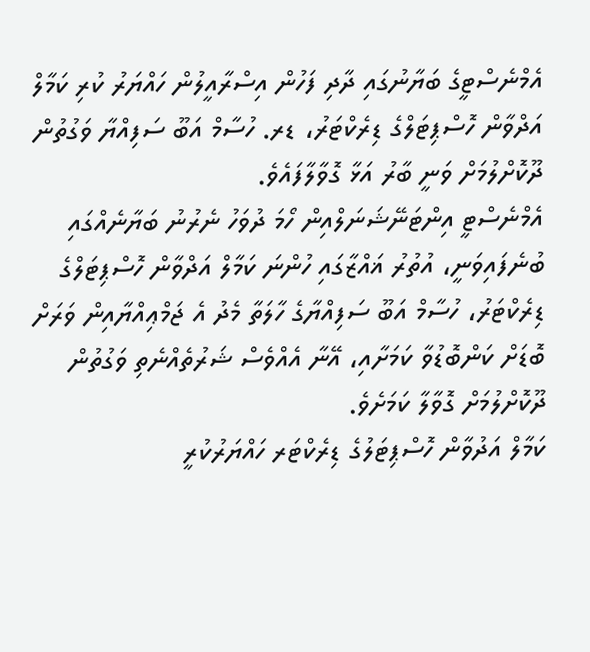އެމްނެސްޓީގެ ބަޔާނުގައި ދާދި ފަހުން އިސްރާއީލުން ހައްޔަރު ކުރި ކަމާލް އަދްވާން ހޮސްޕިޓަލްގެ ޑިރެކްޓަރު، ޑރ. ހުސާމް އަބޫ ސަފިއްޔާ ވަގުތުން ދޫކޮށްލުމަށް ވަނީ ބާރު އަޅާ ގޮވާލާފައެވެ.
އެމްނެސްޓީ އިންޓަނޭޝަނަލްއިން ހޯމަ ދުވަހު ނެރުނު ބަޔާނެއްގައި ބުނެފައިވަނީ، އުތުރު ޣައްޒާގައި ހުންނަ ކަމާލް އަދްވާން ހޮސްޕިޓަލްގެ ޑިރެކްޓަރު، ހުސާމް އަބޫ ސަފިއްޔާގެ ހާލަތާ މެދު އެ ޖަމްޢިއްޔާއިން ވަރަށް ބޮޑަށް ކަންބޮޑުވާ ކަމަށާއި، އޭނާ އެއްވެސް ޝަރުތެއްނެތި ވަގުތުން ދޫކޮށްލުމަށް ގޮވާލާ ކަމަށެވެ.
ކަމާލް އަދުވާން ހޮސްޕިޓަލުގެ ޑިރެކްޓަރ ހައްޔަރުކުރީ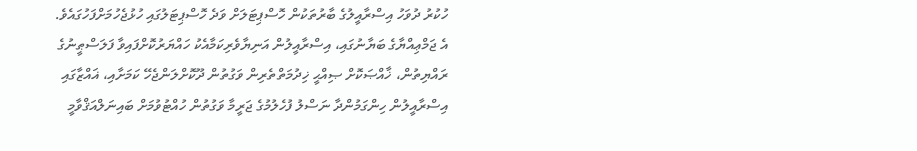ހުކުރު ދުވަހު އިސްރާއީލުގެ ބާރުތަކުން ހޮސްޕިޓަލަށް ވަދެ ހޮސްޕިޓަލުގައި ހުޅުޖެހުމަށްފަހުގައެވެ.
އެ ޖަމްޢިއްޔާގެ ބަޔާނުގައި، އިސްރާއީލުން އަނިޔާވެރިކަމާއެކު ހައްޔަރުކޮށްފައިވާ ފަލަސްޠީނުގެ ރައްޔިތުން، ޚާއްޞަކޮށް ޞިއްޙީ ޚިދުމަތްތެރިން ވަގުތުން ދޫކޮށްލަންޖެހޭ ކަމަށާއި، ޣައްޒާގައި އިސްރާއީލުން ހިންގަމުންދާ ނަސްލު ފުހެލުމުގެ ޖަރީމާ ވަގުތުން ހުއްޓުވުމަށް ބައިނަލްއަޤްވާމީ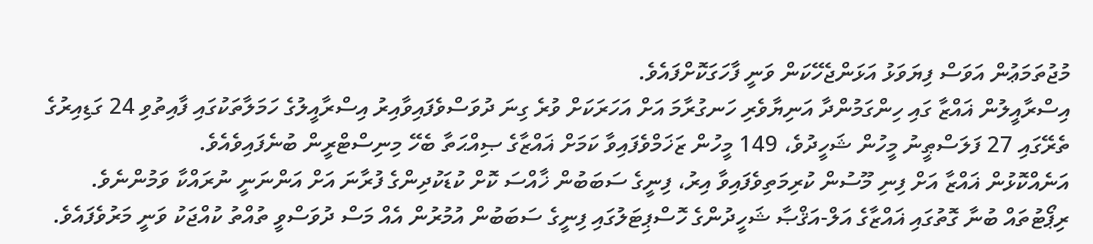މުޖުތަމަޢުން އަވަސް ފިޔަވަޅު އަޅަންޖެހޭކަން ވަނީ ފާހަގަކޮށްފައެވެ.
އިސްރާއީލުން ޣައްޒާ ގައި ހިންގަމުންދާ އަނިޔާވެރި ހަނގުރާމަ އަށް އަހަރަކަށް ވުރެ ގިނަ ދުވަސްވެފައިވާއިރު އިސްރާއީލުގެ ހަމަލާތަކުގައި ފާއިތުވި 24 ގަޑިއިރުގެ ތެރޭގައި 27 ފަލަސްޠީނު މީހުން ޝަހީދުވެ، 149 މީހުން ޒަޚަމްވެފައިވާ ކަމަށް ޣައްޒާގެ ޞިއްޙަތާ ބެހޭ މިނިސްޓްރީން ބުނެފައިވެއެވެ.
އަނެއްކޮޅުން ޣައްޒާ އަށް ފިނި މޫސުން ކުރިމަތިވެފައިވާ އިރު، ފިނީގެ ސަބަބުން ޚާއްސަ ކޮށް ކުޑަކުދިންގެ ފުރާނަ އަށް އަންނަނީ ނުރައްކާ ވަމުންނެވެ. ރިޕޯޓުތައް ބުނާ ގޮތުގައި ޣައްޒާގެ އަލް-އަޤްޞާ ޝަހީދުންގެ ހޮސްޕިޓަލުގައި ފިނީގެ ސަބަބުން އުމުރުން އެއް މަސް ދުވަސްވީ ތުއްތު ކުއްޖަކު ވަނީ މަރުވެފައެވެ.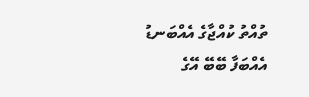ތުއްތު ކުއްޖާގެ އެއްބަނޑު އެއްބަފާ ބޭބޭ އޭގެ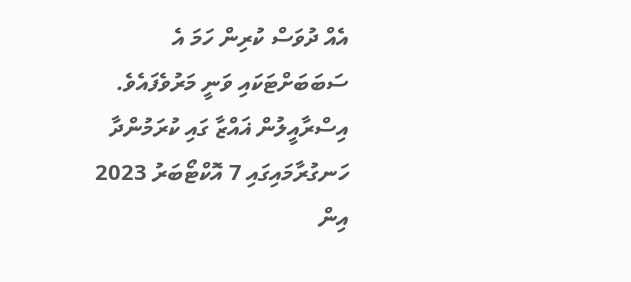އެއް ދުވަސް ކުރިން ހަމަ އެ ސަބަބަށްޓަކައި ވަނީ މަރުވެފައެވެ.
އިސްރާއީލުން ޣައްޒާ ގައި ކުރަމުންދާ ހަނގުރާމައިގައި 7 އޮކްޓޯބަރު 2023 އިން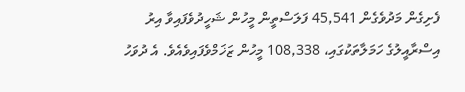ފެށިގެން މަދުވެގެން 45,541 ފަލަސްތީން މީހުން ޝަހީދުވެފައިވާ އިރު އިސްރާއީލުގެ ހަމަލާތަކުގައި، 108,338 މީހުން ޒަޚަމްވެފައިވެއެވެ. އެ ދުވަހު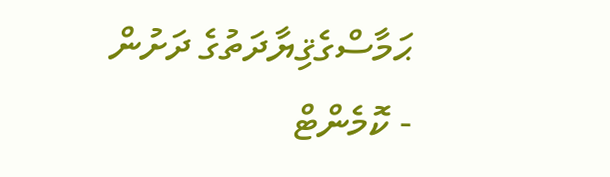ޙަމާސްގެޤިޔާދަތުގެ ދަށުން
- ކޮމެންޓް